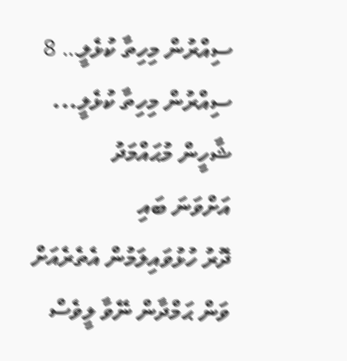ސިއްރުން މިހިތާ ކުޅެލީ… 8
ސިއްރުން މިހިތާ ކުޅެލީ... ޝާހީން މުޙައްމަދު
އަށްވަނަ ބައި
ދޮރު ހުޅުވައިލަމުން އެތެރެއަށް ވަން ޙަމްދާން ނޭވާ ލީވެސް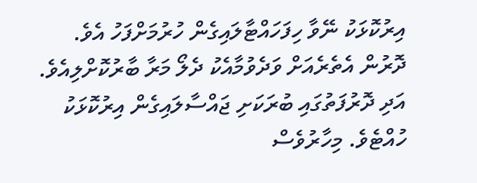އިރުކޮޅަކު ނޭވާ ހިފަހައްޓާލައިގެން ހުރުމަށްފަހު އެވެ. ދޮރުން އެތެރެއަށް ވަދެވުމާއެކު ދެލޯ މަރާ ބާރުކޮށްލިއެވެ. އަދި ދޮރުފަތުގައި ބުރަކަށި ޖައްސާލައިގެން އިރުކޮޅަކު ހުއްޓެވެ. މިހާރުވެސް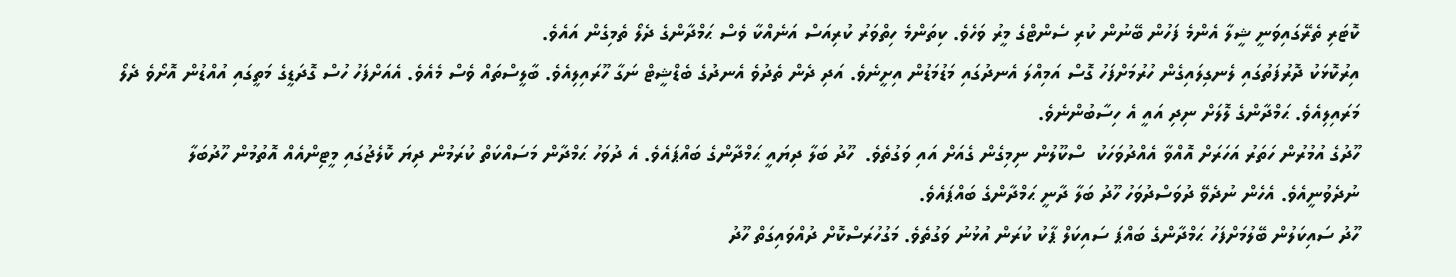ކޮޓަރި ތެރޭގައިވަނީ ޝީލާ އެންމެ ފަހުން ބޭނުން ކުރި ސެންޓްގެ މީރު ވަހެވެ. ކިތަންމެ ހިތްވަރު ކުރިއަސް އަނެއްކާ ވެސް ޙަމްދާންގެ ދެލޯ ތެމިގެން އައެވެ.
އިރުކޮޅަކު ދޮރުފަތުގައި ލެނގިލައިގެން ހުރުމަށްފަހު ގޮސް އަމިއްލަ އެނދުގައި މަޑުމަޑުން އިށީނެވެ. އަދި ދެން ތެދުވެ އެނދުގެ ބެޑްޝީޓް ނަގާ ހޫރައިލިއެވެ. ބާލީސްތައް ވެސް މެއެވެ. އެއަށްފަހު ހުސް ގޮދަޑީގެ މަތީގައި އުއްޑުން އޮށޯވެ ދެލޯ މަރައިލިއެވެ. ޙަމްދާންގެ ލޮލަށް ނިދި އައީ އެ ހިސާބުންނެވެ.
ހޫދުގެ އުމުރުން ހަތަރު އަހަރަށް އޮއްވާ އެއްދުވަހަކު  ސްކޫލުން ނިމިގެން ގެއަށް އައި ވަގުތެވެ.  ހޫދު ބަލާ ދިޔައީ ޙަމްދާންގެ ބައްޕައެވެ. އެ ދުވަހު ޙަމްދާން މަސައްކަތް ކުރަމުން ދިޔަ ކޮލެޖުގައި މީޓިންއެއް އޮތުމުން ހޫދުބަލާ ނުދެވުނީއެވެ. އެހެން ނުދެވޭ ދުވަސްދުވަހު ހޫދު ބަލާ ދާނީ ޙަމްދާންގެ ބައްޕައެވެ.
ހޫދު ސައިކަލުން ބޭލުމަށްފަހު ޙަމްދާންގެ ބައްޕަ ސައިކަލް ޕާކު ކުރަން އުޅުނު ވަގުތެވެ. މަގުހުރަސްކޮށް ދުއްވައިގަތް ހޫދު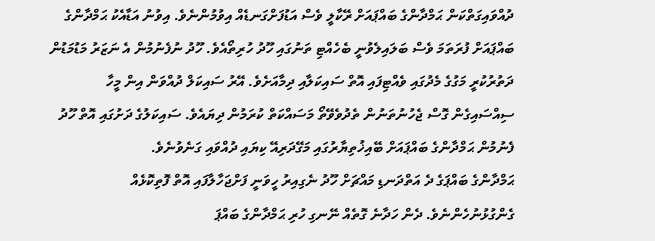ދުއްވައިގަތްކަން ޙަމްދާންގެ ބައްޕައަށް ރޭކާލީ ވެސް އަޑުފަށްގަނޑެއް އިވުމުންނެވެ. އިވުނު އަޑާއެކު ޙަމްދާންގެ ބައްޕައަށް ފުރަތަމަ ވެސް ބަލައިލެވުނީ ބެހެއްޓި ތަނުގައި ހޫދު ހުރިތޯއެވެ. ހޫދު ނުފެނުމުން އެ ނަޒަރު މަޑުމަޑުން ދަތުރުކުރީ މަގުގެ މެދުގައި ވެއްޓިފައި އޮތް ސައިކަލާއި ދިމާއަށެވެ. އޭރު ސައިކަލް ދުއްވަން އިން މީހާ ސިއްސައިގެން ގޮސް ޖެހުނުތަނުން ތެދުވެވޭތޯ މަސައްކަތް ކުރަމުން ދިޔައެވެ. ސައިކަލުގެ ދަށުގައި އޮތް ހޫދު ފެނުމުން ޙަމްދާންގެ ބައްޕައަށް ބޭއިޚުތިޔާރުގައި މަގޭދަރިއޭ ކިޔައި ދުއްވައި ގަނެވުނެވެ.
ޙަމްދާންގެ ބައްޕަގެ ދެ އަތްދަނޑި މައްޗަށް ހޫދު ނެގިއިރު ހީވަނީ ފަށްޖަހާލާފައި އޮތް ފޮތިކޮޅެއް ގެންގުޅުނުހެންނެވެ. ދެން ހަދާނެ ގޮތެއް ނޭނގި ހުރި ޙަމްދާންގެ ބައްޕަ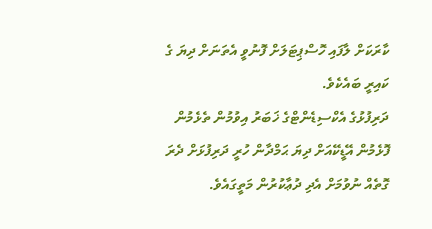ކާރަކަށް ލާފައި ހޮސްޕިޓަލަށް ފޮނުވީ އެތަނަށް ދިޔަ ގެ ކައިރީ ބައެކެވެ.
ދަރިފުޅުގެ އެކްސިޑެންޓްގެ ޚަބަރު އިވުމުން ތެޅެމުން ފޮޅެމުން އޭޑީކޭއަށް ދިޔަ ޙަމްދާން ހުރީ ދަރިފުޅަށް ދެރަ ގޮތެއް ނުވުމަށް އެދި ދުޢާކުރުން މަތީގައެވެ.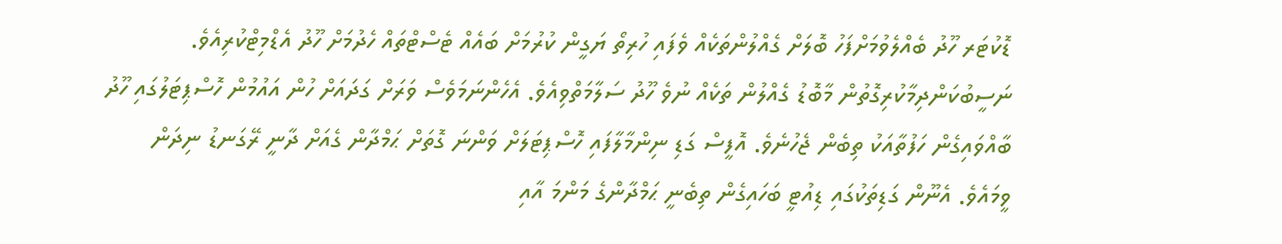ޑޮކުޓަރ ހޫދު ބެއްލެވުމަށްފަހު ބޮލަށް ގެއްލުންތަކެއް ވެފައި ހުރިތޯ ޔަގީން ކުރުމަށް ބައެއް ޓެސްޓްތައް ހެދުމަށް ހޫދު އެޑްމިޓްކުރިއެވެ. ނަސީބުކަންދިމާކުރިގޮތުން މާބޮޑު ގެއްލުން ތަކެއް ނުވެ ހޫދު ސަލާމަތްވިއެވެ. އެހެންނަމަވެސް ވަރަށް ގަދައަށް ހުން އައުމުން ހޮސްޕިޓަލުގައި ހޫދު ބާއްވައިގެން ހަފުތާއަކު ތިބެން ޖެހުނެވެ. އޮފީސް ގަޑި ނިންމާލާފައި ހޮސްޕިޓަލަށް ވަންނަ ގޮތަށް ޙަމްދާން ގެއަށް ދާނީ ރޭގަނޑު ނިދަން ވީމައެވެ. އެނޫން ގަޑިތަކުގައި ޑިއުޓީ ބަހައިގެން ތިބެނީ ޙަމްދާންގެ މަންމަ އާއި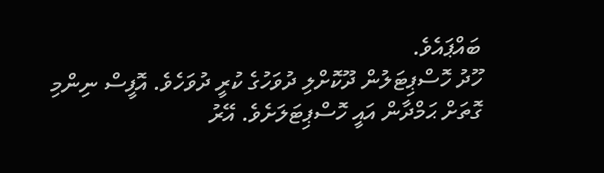ބައްޕައެވެ.
ހޫދު ހޮސްޕިޓަލުން ދޫކޮށްލި ދުވަހުގެ ކުރީ ދުވަހެވެ. އޮފީސް ނިންމި ގޮތަށް ޙަމްދާން އައީ ހޮސްޕިޓަލަށެވެ. އޭރު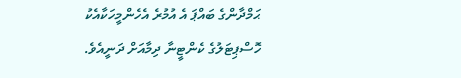ޙަމްދާންގެ ބައްޕަ އެ އުމުރެ އެހެންމީހަކާއެކު ހޮސްޕިޓަލުގެ ކެންޓީނާ ދިމާއަށް ދަނީއެވެ.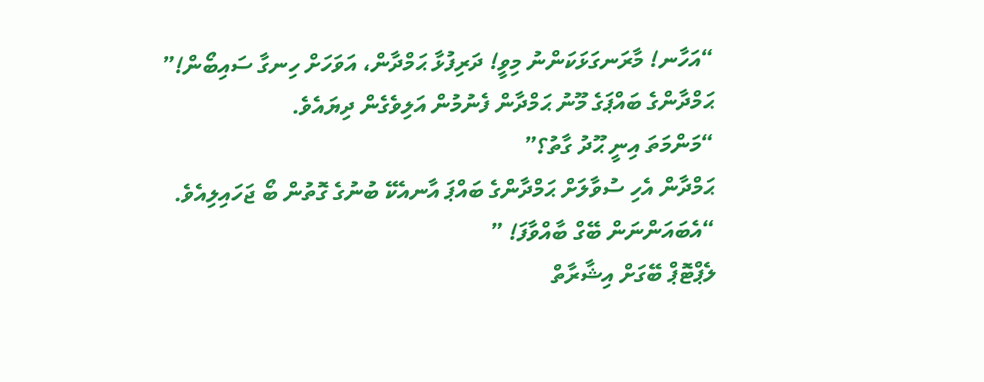“އަހާނ! މާރަނގަޅަކަންނު މިވީ! ދަރިފުޅާ ޙަމްދާން، އަވަހަށް ހިނގާ ސައިބޯން!”
ޙަމްދާންގެ ބައްޕަގެ މޫނު ޙަމްދާން ފެނުމުން އަލިވެގެން ދިޔައެވެ.
“މަންމަތަ އިނީ ޙޫދު ގާތު؟”
ޙަމްދާން އެހި ސުވާލަށް ޙަމްދާންގެ ބައްޕަ އާނއެކޭ ބުނުގެ ގޮތުން ބޯ ޖަހައިލިއެވެ.
“އެބައަންނަން ބޭގް ބާއްވާފަ! ”
ލެޕްޓޮޕް ބޭގަށް އިޝާރާތް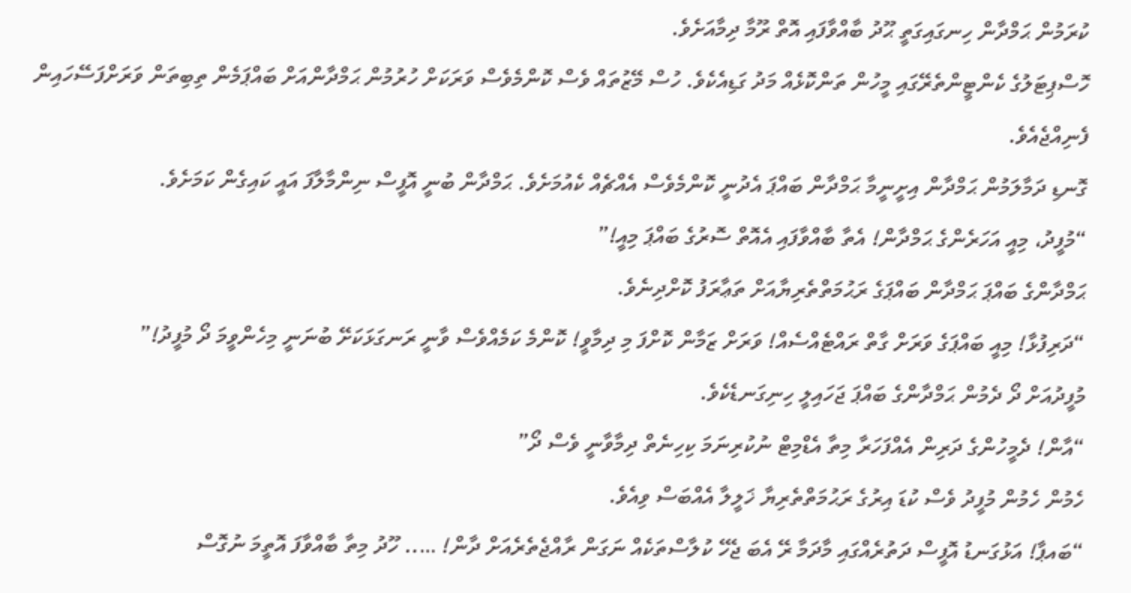ކުރަމުން ޙަމްދާން ހިނގައިގަތީ ޙޫދު ބާއްވާފައި އޮތް ރޫމާ ދިމާއަށެވެ.
ހޮސްޕިޓަލުގެ ކެންޓީންތެރޭގައި މީހުން ތަންކޮޅެއް މަދު ގަޑިއެކެވެ. ހުސް މޭޒުތައް ވެސް ކޮންމެވެސް ވަރަކަށް ހުރުމުން ޙަމްދާންއަށް ބައްޕަމެން ތިބިތަން ވަރަށްފަސޭހައިން ފެނިއްޖެއެވެ.
ގޮނޑި ދަމާލަމުން ޙަމްދާން އިށީނީމާ ޙަމްދާން ބައްޕަ އެދުނީ ކޮންމެވެސް އެއްޗެއް ކެއުމަށެވެ. ޙަމްދާން ބުނީ އޮފީސް ނިންމާލާފަ އައީ ކައިގެން ކަމަށެވެ.
“މުފީދު، މިއީ އަހަރެންގެ ޙަމްދާން! އެތާ ބާއްވާފައި އެއޮތް ސޮރުގެ ބައްޕަ މިއީ!”
ޙަމްދާންގެ ބައްޕަ ޙަމްދާން ބައްޕަގެ ރަޙުމަތްތެރިޔާއަށް ތަޢާރަފު ކޮށްދިނެވެ.
“ދަރިފުޅާ! މިއީ ބައްޕަގެ ވަރަށް ގާތް ރައްޓެއްސެއް! ވަރަށް ޒަމާން ކޮށްފަ މި ދިމާވީ! ކޮންމެ ކަމެއްވެސް ވާނީ ރަނގަޅަކަށޭ ބުނަނީ މިހެންވީމަ ދޯ މުފީދު!”
މުފީދުއަށް ދޯ ދެމުން ޙަމްދާންގެ ބައްޕަ ޖަހައިލީ ހިނިގަނޑެކެވެ.
“އާން! ދެމީހުންގެ ދަރިން އެއްފަހަރާ މިތާ އެޑްމިޓް ނުކުރިނަމަ ކިހިނެތް ދިމާވާނީ ވެސް ދޯ”
ހެމުން ހެމުން މުފީދު ވެސް ކުޑަ އިރުގެ ރަޙުމަތްތެރިޔާ ޚަލީލާ އެއްބަސް ވިއެވެ.
“ބައޕާ! އަޅުގަނޑު އޮފީސް ދަތުރެއްގައި މާދަމާ ރޭ އެބަ ޖެހޭ ކުލާސްތަކެއް ނަގަން ރާއްޖެތެރެއަށް ދާން! ….. ހޫދު މިތާ ބާއްވާފަ އޮތީމަ ނުގޮސް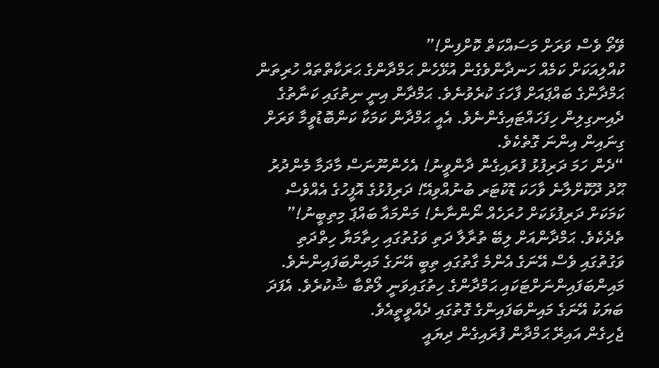ވޭތޯ ވެސް ވަރަށް މަސައްކަތް ކޮށްފިން!”
ކުއްލިއަކަށް ކަމެއް ހަނދާންވެގެން އުޅޭހެން ޙަމްދާންގެ ޙަރަކާތްތައް ހުރިތަން ޙަމްދާންގެ ބައްޕައަށް ފާހަގަ ކުރެވުނެވެ. ޙަމްދާން އިނީ ނިތުގައި ކަނާތުގެ ދެއިނގިލިން ހިފަހައްޓައިގެންނެވެ. އެއީ ޙަމްދާން ކަމަކާ ކަންބޮޑުވީމާ ވަރަށް ގިނައިން އިންނަ ގޮތެކެވެ.
“ދެން ހަމަ ދަރިފުޅު ފުރައިގެން ދާންވީނު! އެހެންނޫނަސް މާދަމާ މެންދުރު ޙޫދު ދޫކޮށްލާނެ ވާހަކަ ޑޮކުޓަރ ބުނުއްވިއޭ! ދަރިފުޅުގެ އޮފީހުގެ އެއްވެސް ކަމަކަށް ދަރިފުޅަކަށް ހުރަހެއް ނޯންނާނެ! މަންމައާ ބައްޕަ މިތިބީނު!”
ތެދެކެވެ. ޙަމްދާންއަށް ލިބޭ ތުރާލާ ދަތި ވަގުތުގައި ހިތާމަޔާ ހިތްދަތި ވަގުތުގައި ވެސް އޭނަގެ އެންމެ ގާތުގައި ތިބީ އޭނަގެ މައިންބަފައިންނެވެ. މައިންބަފައިންނަށްޓަކައި ޙަމްދާންގެ ހިތުގައިވަނީ ލޯތްބާ ޝުކުރެވެ. އެފަދަ ބަޔަކު އޭނަގެ މައިންބަފައިންގެ ގޮތުގައި ދެއްވީތީއެވެ.
ޖެހިގެން އައިރޭ ޙަމްދާން ފުރައިގެން ދިޔައީ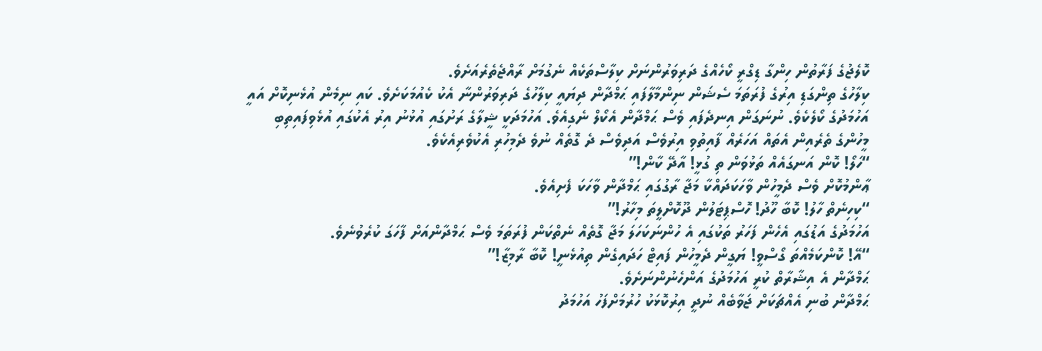ކޮލެޖުގެ ފަރާތުން ހިންގާ ޑިގްރީ ކޯހެއްގެ ދަރިވަރުންނަށް ކިލާސްތަކެއް ނެގުމަށް ރާއްޖެތެރެއަށެވެ.
ކިލާހުގެ ތިންގަޑި އިރުގެ ފުރަތަމަ ސެޝަން ނިންމާލާފައި ޙަމްދާން ދިޔައީ ކިލާހުގެ ދަރިވަރުންނާ އެކު ކެއުމަކަށެވެ. ކައި ނިމެން އުޅެނިކޮށް އައީ އަހުމަދުގެ ކޯލެކެވެ. ނުނަގަން އިނދެފައި ވެސް ޙަމްދާން އެކޯލް ނެގިއެވެ. އަހުމަދަކީ ޝީލާގެ ރަށުގައި އުޅުނު އިރު އެކުގައި އުޅެވިފައިތިބި މީހުންގެ ތެރެއިން އެތައް އަހަރެއް ފާއިތުވި އިރުވެސް އަދިވެސް ދެ ގޮތެއް ނުވެ ދެމިހުރި އެކުވެރިއެކެވެ.
“ހަލޯ! ކޮން އަނގައެއް ތަޅުވަން ތި ގުޅީ! އާދޭ ކާން!”
ޢާންމުކޮށް ވެސް ދެމީހުން ވާހަކަދައްކާ މަޖާ ރާގުގައި ޙަމްދާން ވާހަކަ ފެށިއެވެ.
“ކިހިނެތް ހާލު! ކޮބާ ހޫދު! ހޮސްޕިޓަލުން ދޫކޮށްލީތަ މިހާރު!”
އަހުމަދުގެ އަޑުގައި އެހެން ފަހަރު ތަކުގައި އެ ހުންނަކަހަލަ މަޖާ ގޮތެއް ނެތްކަން ފުރަތަމަ ވެސް ޙަމްދާންއަށް ފާހަގަ ކުރެވުނެވެ.
“އޭ! ކޮންކަމެއްތަ ގޯސްވީ! ޔަގީން ދެމީހުން ފައިޓް ހަދައިގެން ތިއުޅެނީ! ކޮބާ ރާމިޒާ!”
ޙަމްދާން އެ އިޝާރާތް ކުރީ އަހުމަދުގެ އަންހެނުންނަށެވެ.
ޙަމްދާން ބުނި އެއްޗަކަށް ޖަވާބެއް ނުދީ އިރުކޮޅަކު ހުރުމަށްފަހު އަހުމަދު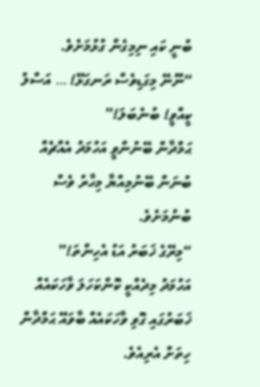ބުނީ ކައި ނިމިގެން ގުޅުމަށެވެ.
“ނޫނޭ މިގަޑިވެސް ރަނގަޅޭ! … އަސްލު ކީއްވީ! ބުނެބަލަ!”
ޙަމްދާން ބޭނުންވީ އަހުމަދު އެއްޗެއް ބުނަން ބޭނުމިއްޔާ މިހާރު ވެސް ބުނުމަށެވެ.
“މިރޭގެ ޚަބަރު އަޑު އެހިންތަ!”
އަހުމަދު މިދެއްކީ ކޮންކަހަލަ ވާހަކައެއް ޚަބަރުގައި ގޮވި ވާހަކައެއް ބާވައޭ ޙަމްދާން ހިތަށް އެރިއެވެ.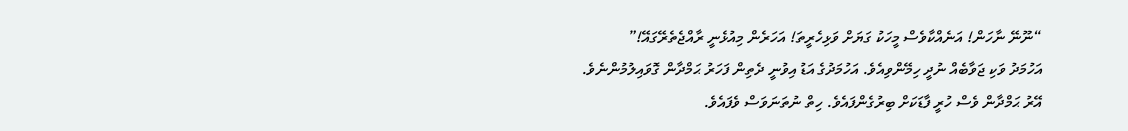“ނޫނޭ ނާހަން! އަނެއްކާވެސް މީހަކު ގަޔަށް ވަޅިހެރީތަ! އަހަރެން މިއުޅެނީ ރާއްޖެތެރޭގައޭ!”
އަހުމަދު ވަކި ޖަވާބެއް ނުދީ ހިމޭންވިއެވެ. އަހުމަދުގެ އަޑު އިވުނީ ދެތިން ފަހަރު ޙަމްދާން ގޮވައިލުމުންނެވެ. އޭރު ޙަމްދާން ވެސް ހުރީ ފާޑަކަށް ބިރުގެންފައެވެ. ހިތް ނުތަނަވަސް ވެފައެވެ.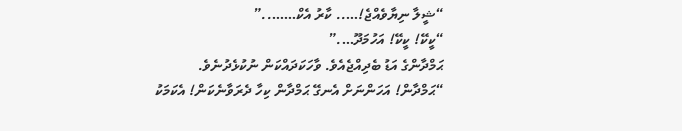“ޝީލާ ނިޔާވެއްޖެ!….. ކާރު އެކް……..”
“ކީކޭ! ކީކޭ! އަހުމަދޫ….”
ޙަމްދާންގެ އަޑު ބެދިއްޖެއެވެ. ވާހަކަދައްކަން ނުކުޅެދުނެވެ.
“ޙަމްދާން! އަހަންނަށް އެނގޭ ޙަމްދާން ކިހާ ދެރަވާނެކަން! އެކަމަކު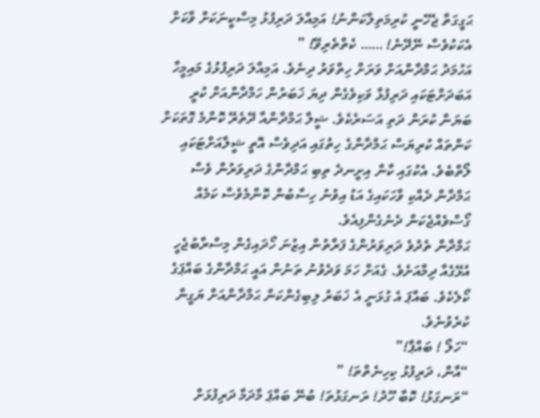ޙަގީގަތާ ޖެހޭނީ ކުރިމަތިލާކަންނު! އަމިއްލަ ދަރިފުޅު މިސްކީނަކަށް ވާކަށް އެކަކުވެސް ނޭދޭނެ! …… ކެތްތެރިވޭ! ”
އަހުމަދު ޙަމްދާންއަށް ވަރަށް ހިތްވަރު ދިނެވެ. އަމިއްލަ ދަރިފުޅުގެ މައިމީހާ އަބަދަށްޓަކައި ދަރިފުޅާ ވަކިވެގެން ދިޔަ ޚަބަރުން ހަމްދާންއަށް ކުރީ ބަޔަން ކުރަން ދަތި އަސަރެކެވެ. ޝީލާ ޙަމްދާންއާ ދޭތެރޭ ކޮންމެ ގޮތަކަށް ކަންތައް ކުރިޔަސް ޙަމްދާންގެ ހިތުގައި އަދިވެސް އޮތީ ޝީލާއަށްޓަކައި ލޯތްބެވެ. އެކުގައި ކާން އިށީނދެ ތިބި ޙަމްދާންގެ ދަރިވަރުން ވެސް ޙަމްދާން ދެއްކި ވާހަކައިގެ އަޑު އިވުނު ހިސާބުން ކޮންމެވެސް ކަމެއް ގޯސްވެއްޖެކަން ދެނެގެންފިއެވެ.
ޙަމްދާން ތެދުވެ ދަރިވަރުންގެ ފަރާތުން އިޒުނަ ހޯދައިގެން މިސްރާބުޖެހީ އުޅޭގެއާ ދިމާއަށެވެ. ގެއަށް ހަމަ ވަދެވުނު ތަނުން އައީ ޙަމްދާންގެ ބައްޕަގެ ކޯލެކެވެ. ބައްޕަ އެ ގުޅަނީ އެ ޚަބަރު ލިބިގެންކަން ޙަމްދާންއަށް ޔަގީން ކުރެވުނެވެ.
“ހަލޯ ! ބައްޕާ!”
“އާން، ދަރިފުޅު ކިހިނެތްތަ! ”
“ރަނގަޅު! ކޮބާ ހޫދު! ރަނގަޅުތަ! ބުނޭ ބައްޕަ މާދަމާ ދަރިފުޅަށް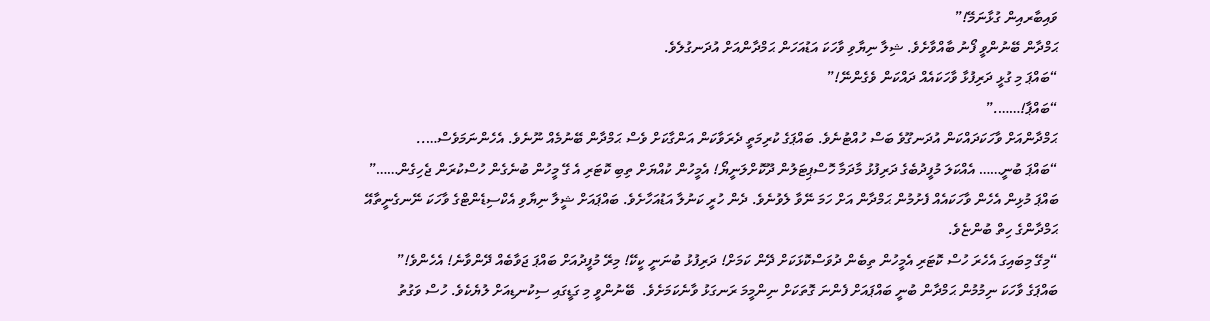ވައިބާރއިން ގުޅާނަމޭ!”
ޙަމްދާން ބޭނުންވީ ފޯނު ބާއްވާށެވެ. ޝިލާ ނިޔާވި ވާހަކަ އަޑުއަހަން ޙަމްދާންއަށް އުދަނގުލެވެ.
“ބައްޕަ މި ގުޅީ ދަރިފުޅާ ވާހަކައެއް ދައްކަން ވެގެންނޭ!”
“ބައްޕާ!…….”
ޙަމްދާންއަށް ވާހަކަދައްކަން އުދަނގޫވެ ބަސް ހުއްޓުނެވެ. ބައްޕަގެ ކުރިމަތީ ދެރަވާކަން އަންގާކަށް ވެސް ޙަމްދާން ބޭނުމެއް ނޫނެވެ. އެހެންނަމަވެސް…..
“ބައްޕަ ބުނީ…… އެއްކަލަ މުފީދުބެގެ ދަރިފުޅު މާދަމާ ހޮސްޕިޓަލުން ދޫކޮށްލަނީޔޯ! އެމީހުން ކުއްޔަށް ތިބި ކޮޓަރި އެ ގޭ މީހުން ބުނެގެން ހުސްކުރަން ޖެހިގެން……”
ބައްޕަ މުޅިން އެހެން ވާހަކައެއް ފެށުމުން ޙަމްދާން އަށް ހަމަ ނޭވާ ލެވުނެވެ. ދެން ހުރީ ކަނުލާ އަޑުއަހާށެވެ. ބައްޕައަށް ޝީލާ ނިޔާވި އެކްސިޑެންޓްގެ ވާހަކަ ނޭނގެނީތާއޭ ޙަމްދާންގެ ހިތް ބުންޏެވެ.
“މިގޭ މިބައިގަ އެހެރަ ހުސް ކޮޓަރި އެމީހުން ތިބެން ދުވަސްކޮޅަކަށް ދޭން ކަމަށް! ދަރިފުޅު ބުނަނީ ކީކޭ! މިރޭ މުފީދުއަށް ބައްޕަ ޖަވާބެއް ދޭންވާނެ! އެހެންވެ!”
ބައްޕަގެ ވާހަކަ ނިމުމުން ޙަމްދާން ބުނީ ބައްޕައަށް ފެންނަ ގޮތަކަށް ނިންމީމަ ރަނގަޅު ވާނެކަމަށެވެ.  ބޭނުންވީ މި ގަޑީގައި ސިކުނޑިއަށް ލުޔެކެވެ. ހުސް ވަގުތު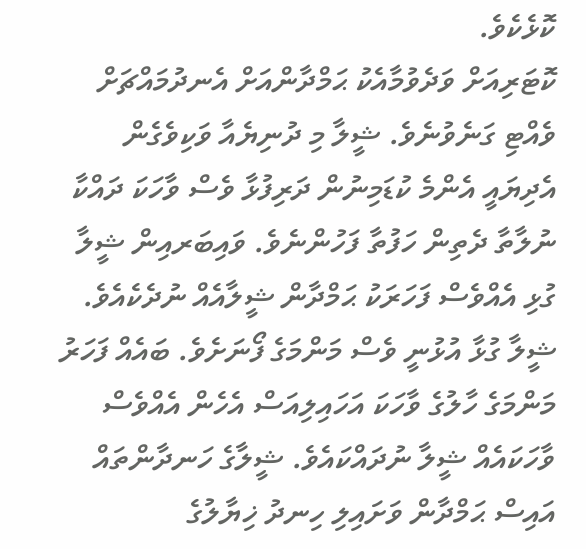ކޮޅެކެވެ.
ކޮޓަރިއަށް ވަދެވުމާއެކު ޙަމްދާންއަށް އެނދުމައްޗަށް ވެއްޓި ގަނެވުނެވެ. ޝީލާ މި ދުނިޔެއާ ވަކިވެގެން އެދިޔައީ އެންމެ ކުޑަމިނުން ދަރިފުޅާ ވެސް ވާހަކަ ދައްކާ ނުލާތާ ދެތިން ހަފުތާ ފަހުންނެވެ. ވައިބަރއިން ޝީލާ ގުޅި އެއްވެސް ފަހަރަކު ޙަމްދާން ޝީލާއެއް ނުދެކެއެވެ. ޝީލާ ގުޅާ އުޅުނީ ވެސް މަންމަގެ ފޯނަށެވެ. ބައެއް ފަހަރު މަންމަގެ ހާލުގެ ވާހަކަ އަހައިލިއަސް އެހެން އެއްވެސް ވާހަކައެއް ޝީލާ ނުދައްކައެވެ. ޝީލާގެ ހަނދާންތައް އައިސް ޙަމްދާން ވަށައިލި ހިނދު ޚިޔާލުގެ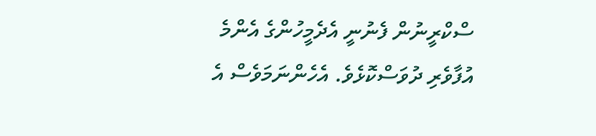ސްކްރީނުން ފެނުނީ އެދެމީހުންގެ އެންމެ އުފާވެރި ދުވަސްކޮޅެވެ. އެހެންނަމަވެސް އެ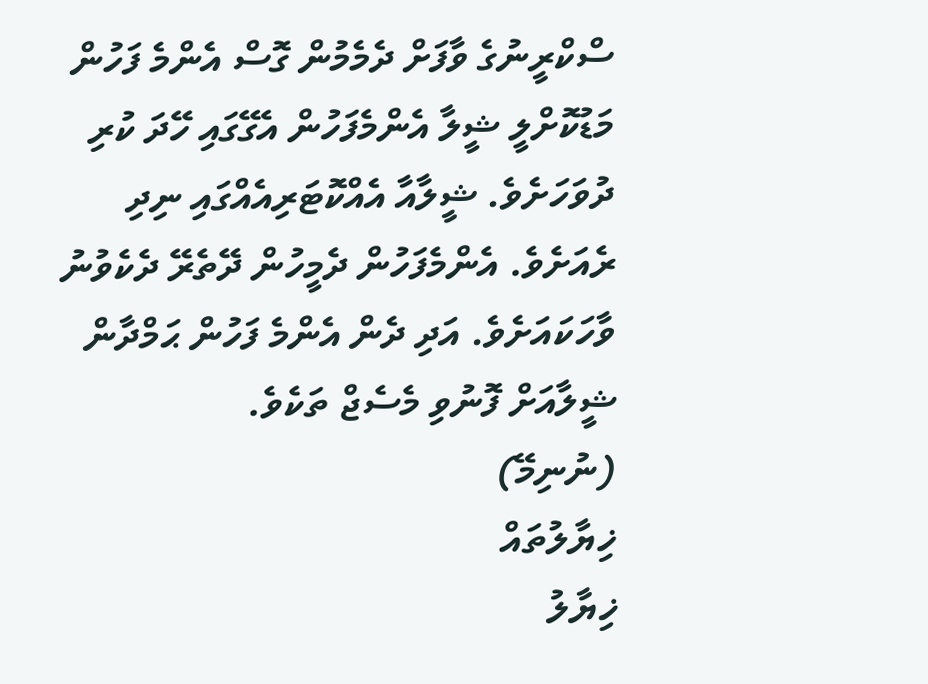ސްކްރީނުގެ ވާފަށް ދެމެމުން ގޮސް އެންމެ ފަހުން މަޑުކޮށްލީ ޝީލާ އެންމެފަހުން އެގޭގައި ހޭދަ ކުރި ދުވަހަށެވެ. ޝީލާއާ އެއްކޮޓަރިއެއްގައި ނިދި ރެއަށެވެ. އެންމެފަހުން ދެމީހުން ދޭތެރޭ ދެކެވުނު ވާހަކައަށެވެ. އަދި ދެން އެންމެ ފަހުން ޙަމްދާން ޝީލާއަށް ފޮނުވި މެސެޖް ތަކެވެ.
(ނުނިމޭ)
ޚިޔާލުތައް
ޚިޔާލު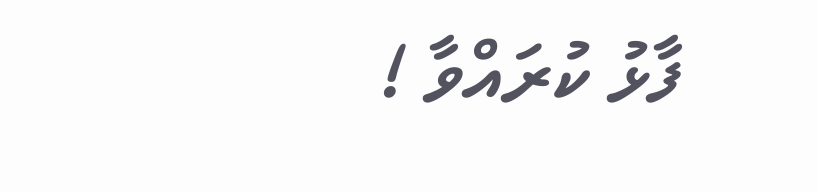ފާޅު ކުރައްވާ !